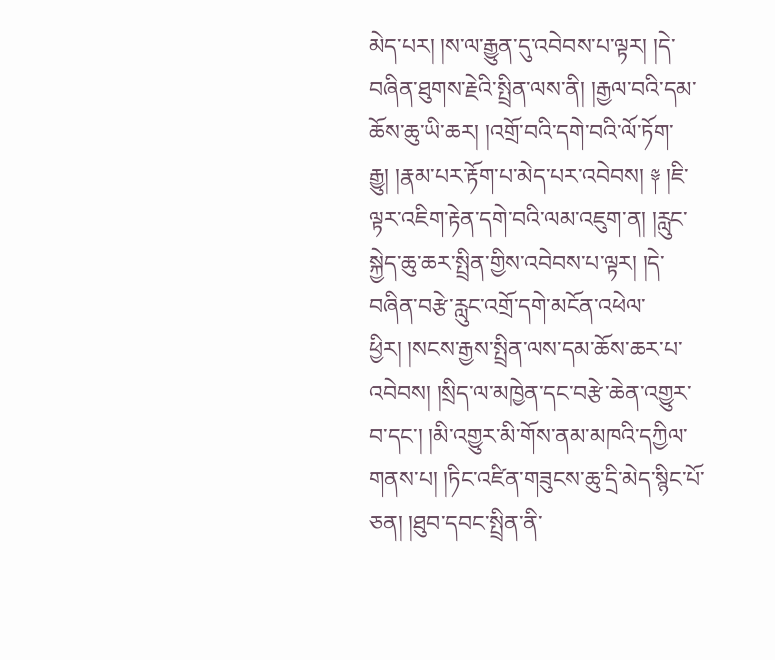མེད་པར། །ས་ལ་རྒྱུན་དུ་འབེབས་པ་ལྟར། །དེ་བཞིན་ཐུགས་རྗེའི་སྤྲིན་ལས་ནི། །རྒྱལ་བའི་དམ་ཆོས་ཆུ་ཡི་ཆར། །འགྲོ་བའི་དགེ་བའི་ལོ་ཏོག་རྒྱུ། །རྣམ་པར་རྟོག་པ་མེད་པར་འབེབས། ༈ །ཇི་ལྟར་འཇིག་རྟེན་དགེ་བའི་ལམ་འཇུག་ན། །རླུང་སྐྱེད་ཆུ་ཆར་སྤྲིན་གྱིས་འབེབས་པ་ལྟར། །དེ་བཞིན་བརྩེ་རླུང་འགྲོ་དགེ་མངོན་འཕེལ་ཕྱིར། །སངས་རྒྱས་སྤྲིན་ལས་དམ་ཆོས་ཆར་པ་འབེབས། །སྲིད་ལ་མཁྱེན་དང་བརྩེ་ཆེན་འགྱུར་བ་དང་། །མི་འགྱུར་མི་གོས་ནམ་མཁའི་དཀྱིལ་གནས་པ། །ཏིང་འཛིན་གཟུངས་ཆུ་དྲི་མེད་སྙིང་པོ་ཅན། །ཐུབ་དབང་སྤྲིན་ནི་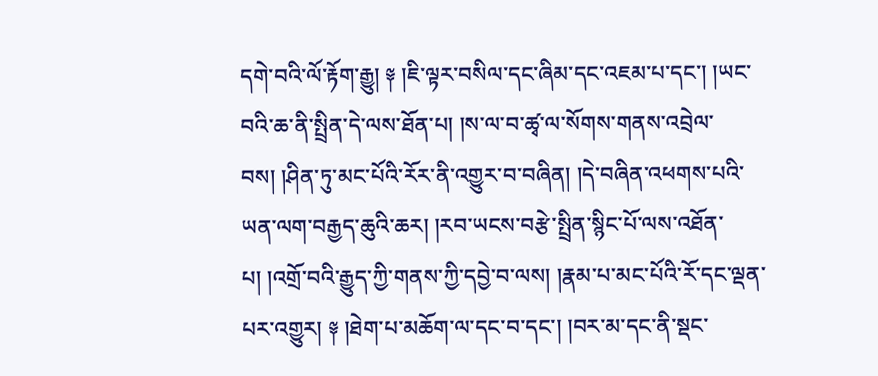དགེ་བའི་ལོ་རྟོག་རྒྱུ། ༈ །ཇི་ལྟར་བསིལ་དང་ཞིམ་དང་འཇམ་པ་དང་། །ཡང་བའི་ཆ་ནི་སྤྲིན་དེ་ལས་ཐོན་པ། །ས་ལ་བ་ཚྭ་ལ་སོགས་གནས་འབྲེལ་བས། །ཤིན་ཏུ་མང་པོའི་རོར་ནི་འགྱུར་བ་བཞིན། །དེ་བཞིན་འཕགས་པའི་ཡན་ལག་བརྒྱད་ཆུའི་ཆར། །རབ་ཡངས་བརྩེ་སྤྲིན་སྙིང་པོ་ལས་འཐོན་པ། །འགྲོ་བའི་རྒྱུད་ཀྱི་གནས་ཀྱི་དབྱེ་བ་ལས། །རྣམ་པ་མང་པོའི་རོ་དང་ལྡན་པར་འགྱུར། ༈ །ཐེག་པ་མཆོག་ལ་དང་བ་དང་། །བར་མ་དང་ནི་སྡང་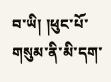བ་ཡི། །ཕུང་པོ་གསུམ་ནི་མི་དག་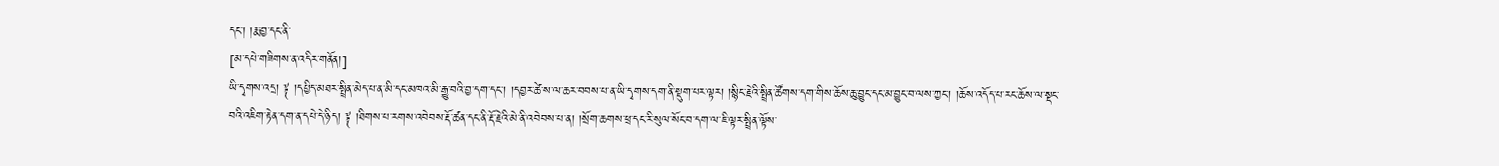དང་། །རྨ་བྱ་དང་ནི་
[མ་དཔེ་གཟིགས་ན་འདིར་གནོན།]
ཡི་དྭགས་འདྲ། ༈ །དཔྱིད་མཐར་སྤྲིན་མེད་པ་ན་མི་དང་མཁའ་མི་རྒྱུ་བའི་བྱ་དག་དང་། །དབྱར་ཚེ་ས་ལ་ཆར་བབས་པ་ན་ཡི་དྭགས་དག་ནི་སྡུག་པར་ལྟར། །སྙིང་རྗེའི་སྤྲིན་ཚོགས་དག་གིས་ཆོས་ཆུ་བྱུང་དང་མ་བྱུང་བ་ལས་ཀྱང་། །ཆོས་འདོད་པ་རང་ཆོས་ལ་སྡང་བའི་འཇིག་རྟེན་དག་ན་དཔེ་དེ་ཉིད། ༈ །ཐིགས་པ་རགས་འབེབས་རྡོ་ཚན་དང་ནི་རྡོ་རྗེའི་མེ་ནི་འབེབས་པ་ན། །སྲོག་ཆགས་ཕྲ་དང་རི་སུལ་སོང་བ་དག་ལ་ཇི་ལྟར་སྤྲིན་ལྟོས་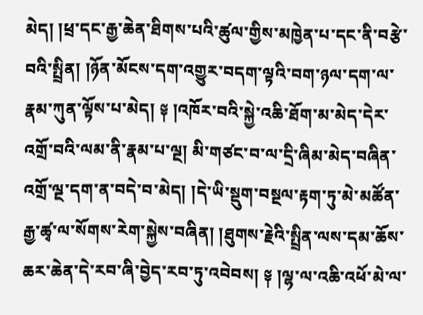མེད། །ཕྲ་དང་རྒྱ་ཆེན་ཐིགས་པའི་ཚུལ་གྱིས་མཁྱེན་པ་དང་ནི་བརྩེ་བའི་སྤྲིན། །ཉོན་མོངས་དག་འགྱུར་བདག་ལྟའི་བག་ཉལ་དག་ལ་རྣམ་ཀུན་ལྟོས་པ་མེད། ༈ །འཁོར་བའི་སྐྱེ་འཆི་ཐོག་མ་མེད་དེར་འགྲོ་བའི་ལམ་ནི་རྣམ་པ་ལྔ། མི་གཙང་བ་ལ་དྲི་ཞིམ་མེད་བཞིན་འགྲོ་ལྔ་དག་ན་བདེ་བ་མེད། །དེ་ཡི་སྡུག་བསྔལ་རྟག་ཏུ་མེ་མཚོན་རྒྱ་ཚྭ་ལ་སོགས་རེག་སྐྱེས་བཞིན། །ཐུགས་རྗེའི་སྤྲིན་ལས་དམ་ཆོས་ཆར་ཆེན་དེ་རབ་ཞི་བྱེད་རབ་ཏུ་འབེབས། ༈ །ལྷ་ལ་འཆི་འཕོ་མེ་ལ་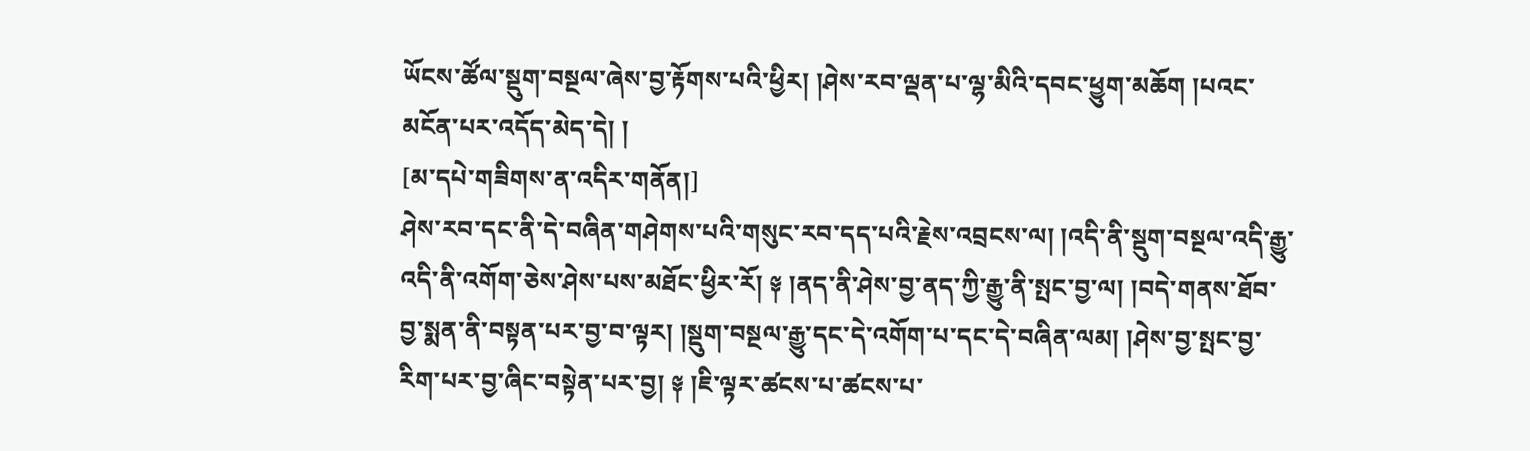ཡོངས་ཚོལ་སྡུག་བསྔལ་ཞེས་བྱ་རྟོགས་པའི་ཕྱིར། །ཤེས་རབ་ལྡན་པ་ལྷ་མིའི་དབང་ཕྱུག་མཆོག །པའང་མངོན་པར་འདོད་མེད་དེ། །
[མ་དཔེ་གཟིགས་ན་འདིར་གནོན།]
ཤེས་རབ་དང་ནི་དེ་བཞིན་གཤེགས་པའི་གསུང་རབ་དད་པའི་རྗེས་འབྲངས་ལ། །འདི་ནི་སྡུག་བསྔལ་འདི་རྒྱུ་འདི་ནི་འགོག་ཅེས་ཤེས་པས་མཐོང་ཕྱིར་རོ། ༈ །ནད་ནི་ཤེས་བྱ་ནད་ཀྱི་རྒྱུ་ནི་སྤང་བྱ་ལ། །བདེ་གནས་ཐོབ་བྱ་སྨན་ནི་བསྟན་པར་བྱ་བ་ལྟར། །སྡུག་བསྔལ་རྒྱུ་དང་དེ་འགོག་པ་དང་དེ་བཞིན་ལམ། །ཤེས་བྱ་སྤང་བྱ་རིག་པར་བྱ་ཞིང་བསྟེན་པར་བྱ། ༈ །ཇི་ལྟར་ཚངས་པ་ཚངས་པ་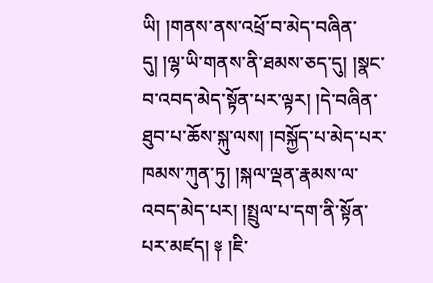ཡི། །གནས་ནས་འཕྲོ་བ་མེད་བཞིན་དུ། །ལྷ་ཡི་གནས་ནི་ཐམས་ཅད་དུ། །སྣང་བ་འབད་མེད་སྟོན་པར་ལྟར། །དེ་བཞིན་ཐུབ་པ་ཆོས་སྐུ་ལས། །བསྐྱོད་པ་མེད་པར་ཁམས་ཀུན་ཏུ། །སྐལ་ལྡན་རྣམས་ལ་འབད་མེད་པར། །སྤྲུལ་པ་དག་ནི་སྟོན་པར་མཛད། ༈ །ཇི་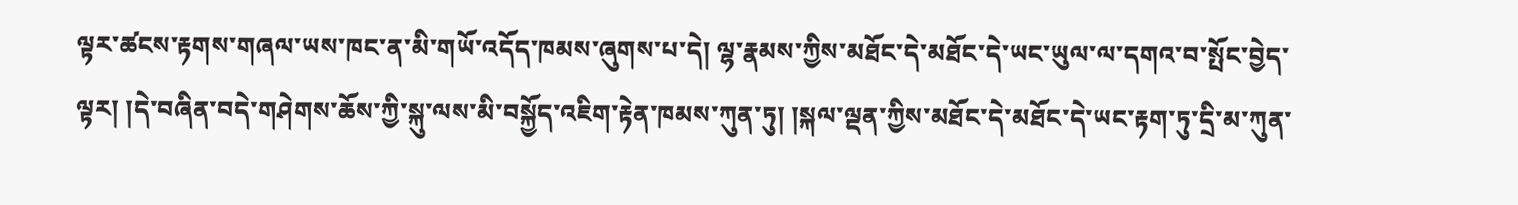ལྟར་ཚངས་རྟགས་གཞལ་ཡས་ཁང་ན་མི་གཡོ་འདོད་ཁམས་ཞུགས་པ་དེ། ལྷ་རྣམས་ཀྱིས་མཐོང་དེ་མཐོང་དེ་ཡང་ཡུལ་ལ་དགའ་བ་སྤོང་བྱེད་ལྟར། །དེ་བཞིན་བདེ་གཤེགས་ཆོས་ཀྱི་སྐུ་ལས་མི་བསྐྱོད་འཇིག་རྟེན་ཁམས་ཀུན་ཏུ། །སྐལ་ལྡན་ཀྱིས་མཐོང་དེ་མཐོང་དེ་ཡང་རྟག་ཏུ་དྲི་མ་ཀུན་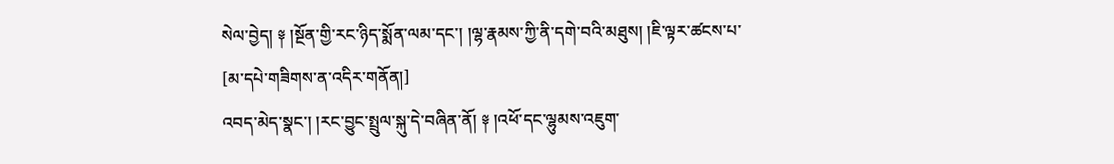སེལ་བྱེད། ༈ །སྔོན་གྱི་རང་ཉིད་སྨོན་ལམ་དང་། །ལྷ་རྣམས་ཀྱི་ནི་དགེ་བའི་མཐུས། །ཇི་ལྟར་ཚངས་པ་
[མ་དཔེ་གཟིགས་ན་འདིར་གནོན།]
འབད་མེད་སྣང་། །རང་བྱུང་སྤྲུལ་སྐུ་དེ་བཞིན་ནོ། ༈ །འཕོ་དང་ལྷུམས་འཇུག་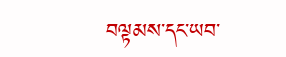བལྟམས་དང་ཡབ་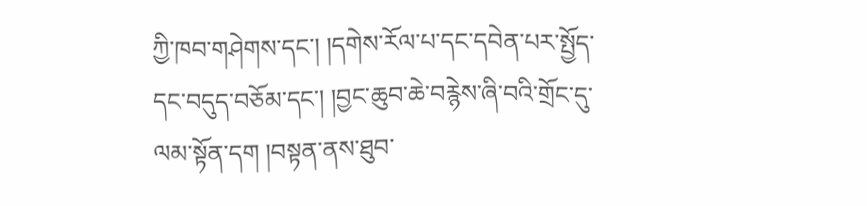ཀྱི་ཁབ་གཤེགས་དང་། །དགེས་རོལ་པ་དང་དབེན་པར་སྤྱོད་དང་བདུད་བཅོམ་དང་། །བྱང་ཆུབ་ཆེ་བརྙེས་ཞི་བའི་གྲོང་དུ་ལམ་སྟོན་དག །བསྟན་ནས་ཐུབ་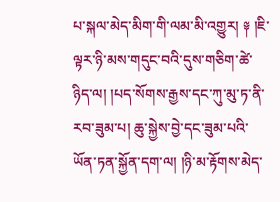པ་སྐལ་མེད་མིག་གི་ལམ་མི་འགྱུར། ༈ །ཇི་ལྟར་ཉི་མས་གདུང་བའི་དུས་གཅིག་ཚེ་ཉིད་ལ། །པད་སོགས་རྒྱས་དང་ཀུ་མུ་ཏ་ནི་རབ་ཟུམ་པ། ཆུ་སྐྱེས་བྱེ་དང་ཟུམ་པའི་ཡོན་ཏན་སྐྱོན་དག་ལ། །ཉི་མ་རྟོགས་མེད་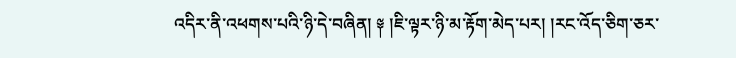འདིར་ནི་འཕགས་པའི་ཉི་དེ་བཞིན། ༈ །ཇི་ལྟར་ཉི་མ་རྟོག་མེད་པར། །རང་འོད་ཅིག་ཅར་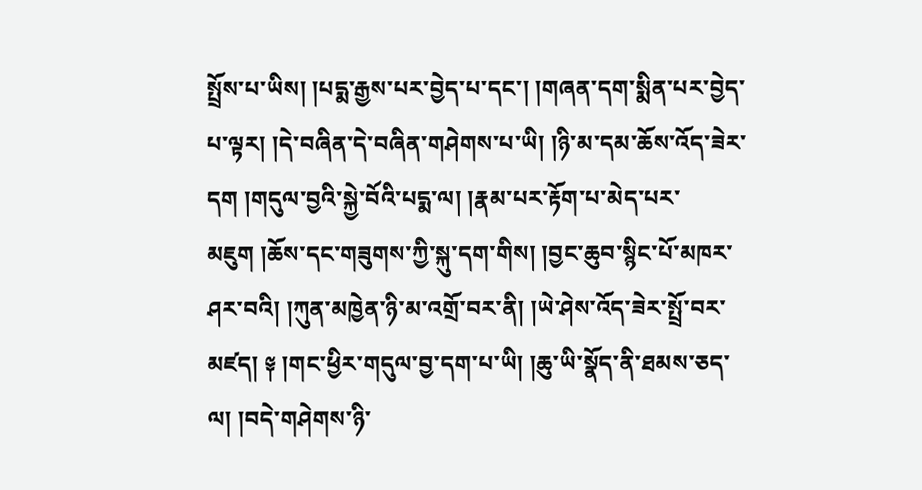སྤྲོས་པ་ཡིས། །པདྨ་རྒྱས་པར་བྱེད་པ་དང་། །གཞན་དག་སྨིན་པར་བྱེད་པ་ལྟར། །དེ་བཞིན་དེ་བཞིན་གཤེགས་པ་ཡི། །ཉི་མ་དམ་ཆོས་འོད་ཟེར་དག །གདུལ་བྱའི་སྐྱེ་བོའི་པདྨ་ལ། །རྣམ་པར་རྟོག་པ་མེད་པར་མཇུག །ཆོས་དང་གཟུགས་ཀྱི་སྐུ་དག་གིས། །བྱང་ཆུབ་སྙིང་པོ་མཁར་ཤར་བའི། །ཀུན་མཁྱེན་ཉི་མ་འགྲོ་བར་ནི། །ཡེ་ཤེས་འོད་ཟེར་སྤྲོ་བར་མཛད། ༈ །གང་ཕྱིར་གདུལ་བྱ་དག་པ་ཡི། །ཆུ་ཡི་སྣོད་ནི་ཐམས་ཅད་ལ། །བདེ་གཤེགས་ཉི་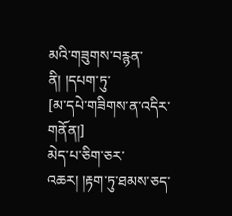མའི་གཟུགས་བརྙན་ནི། །དཔག་ཏུ་
[མ་དཔེ་གཟིགས་ན་འདིར་གནོན།]
མེད་པ་ཅིག་ཅར་འཆར། །རྟག་ཏུ་ཐམས་ཅད་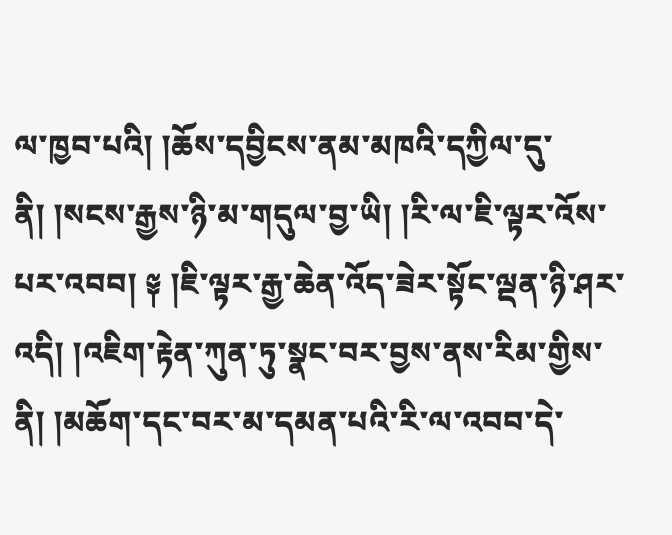ལ་ཁྱབ་པའི། །ཆོས་དབྱིངས་ནམ་མཁའི་དཀྱིལ་དུ་ནི། །སངས་རྒྱས་ཉི་མ་གདུལ་བྱ་ཡི། །རི་ལ་ཇི་ལྟར་འོས་པར་འབབ། ༈ །ཇི་ལྟར་རྒྱ་ཆེན་འོད་ཟེར་སྟོང་ལྡན་ཉི་ཤར་འདི། །འཇིག་རྟེན་ཀུན་ཏུ་སྣང་བར་བྱས་ནས་རིམ་གྱིས་ནི། །མཆོག་དང་བར་མ་དམན་པའི་རི་ལ་འབབ་དེ་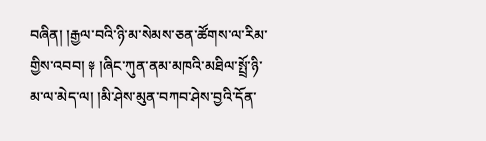བཞིན། །རྒྱལ་བའི་ཉི་མ་སེམས་ཅན་ཚོགས་ལ་རིམ་གྱིས་འབབ། ༈ །ཞིང་ཀུན་ནམ་མཁའི་མཐིལ་སྤྲོ་ཉི་མ་ལ་མེད་ལ། །མི་ཤེས་མུན་བཀབ་ཤེས་བྱའི་དོན་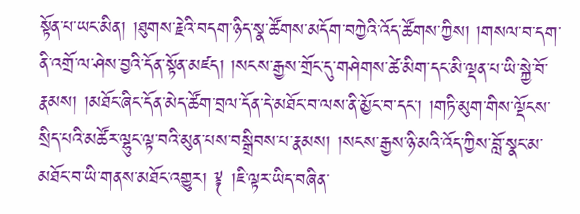སྟོན་པ་ཡང་མིན། །ཐུགས་རྗེའི་བདག་ཉིད་སྣ་ཚོགས་མདོག་བཀྱེའི་འོད་ཚོགས་ཀྱིས། །གསལ་བ་དག་ནི་འགྲོ་ལ་ཤེས་བྱའི་དོན་སྟོན་མཛད། །སངས་རྒྱས་གྲོང་དུ་གཤེགས་ཚེ་མིག་དང་མི་ལྡན་པ་ཡི་སྐྱེ་བོ་རྣམས། །མཐོང་ཞིང་དོན་མེད་ཚོག་བྲལ་དོན་དེ་མཐོང་བ་ལས་ནི་མྱོང་བ་དང་། །གཏི་མུག་གིས་ལྡོངས་སྲིད་པའི་མཚོར་ལྷུང་ལྟ་བའི་མུན་པས་བསྒྲིབས་པ་རྣམས། །སངས་རྒྱས་ཉི་མའི་འོད་ཀྱིས་བློ་སྣང་མ་མཐོང་བ་ཡི་གནས་མཐོང་འགྱུར། ༈ །ཇི་ལྟར་ཡིད་བཞིན་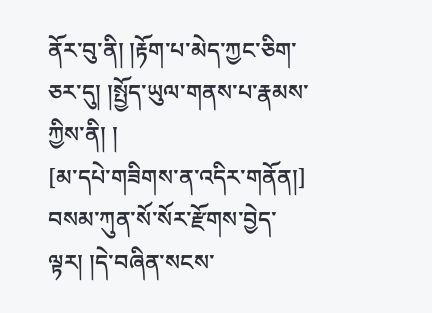ནོར་བུ་ནི། །རྟོག་པ་མེད་ཀྱང་ཅིག་ཅར་དུ། །སྤྱོད་ཡུལ་གནས་པ་རྣམས་ཀྱིས་ནི། །
[མ་དཔེ་གཟིགས་ན་འདིར་གནོན།]
བསམ་ཀུན་སོ་སོར་རྫོགས་བྱེད་ལྟར། །དེ་བཞིན་སངས་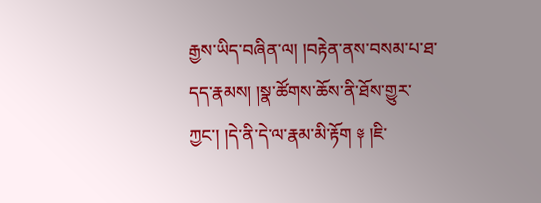རྒྱས་ཡིད་བཞིན་ལ། །བརྟེན་ནས་བསམ་པ་ཐ་དད་རྣམས། །སྣ་ཚོགས་ཆོས་ནི་ཐོས་གྱུར་ཀྱང་། །དེ་ནི་དེ་ལ་རྣམ་མི་རྟོག ༈ །ཇི་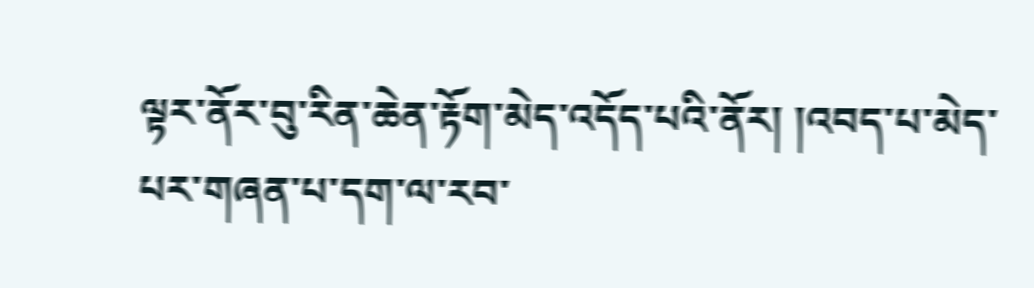ལྟར་ནོར་བུ་རིན་ཆེན་རྟོག་མེད་འདོད་པའི་ནོར། །འབད་པ་མེད་པར་གཞན་པ་དག་ལ་རབ་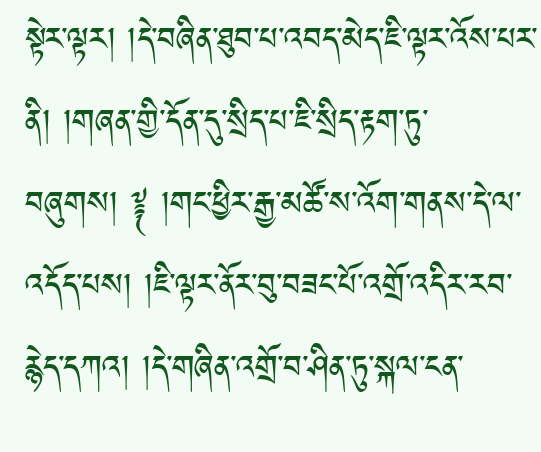སྟེར་ལྟར། །དེ་བཞིན་ཐུབ་པ་འབད་མེད་ཇི་ལྟར་འོས་པར་ནི། །གཞན་གྱི་དོན་དུ་སྲིད་པ་ཇི་སྲིད་རྟག་ཏུ་བཞུགས། ༈ །གང་ཕྱིར་རྒྱ་མཚོ་ས་འོག་གནས་དེ་ལ་འདོད་པས། །ཇི་ལྟར་ནོར་བུ་བཟང་པོ་འགྲོ་འདིར་རབ་རྙེད་དཀའ། །དེ་གཞིན་འགྲོ་བ་ཤིན་ཏུ་སྐལ་ངན་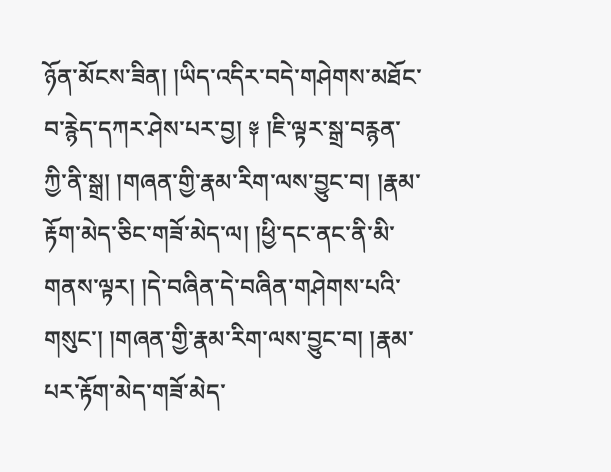ཉོན་མོངས་ཟིན། །ཡིད་འདིར་བདེ་གཤེགས་མཐོང་བ་རྙེད་དཀར་ཤེས་པར་བྱ། ༈ །ཇི་ལྟར་སྒྲ་བརྙན་ཀྱི་ནི་སྒྲ། །གཞན་གྱི་རྣམ་རིག་ལས་བྱུང་བ། །རྣམ་རྟོག་མེད་ཅིང་གཟོ་མེད་ལ། །ཕྱི་དང་ནང་ནི་མི་གནས་ལྟར། །དེ་བཞིན་དེ་བཞིན་གཤེགས་པའི་གསུང་། །གཞན་གྱི་རྣམ་རིག་ལས་བྱུང་བ། །རྣམ་པར་རྟོག་མེད་གཟོ་མེད་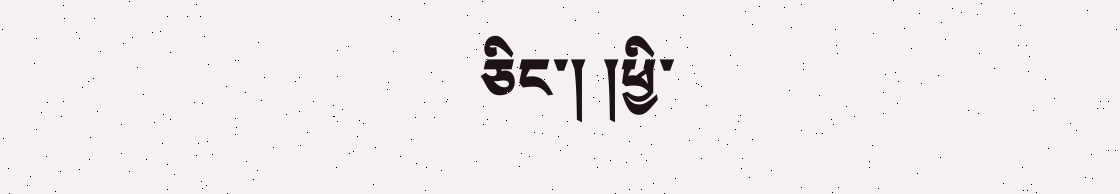ཅིང་། །ཕྱི་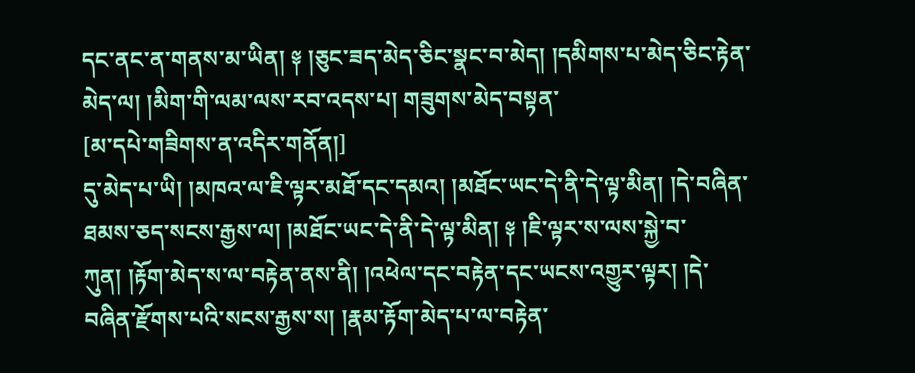དང་ནང་ན་གནས་མ་ཡིན། ༈ །ཅུང་ཟད་མེད་ཅིང་སྣང་བ་མེད། །དམིགས་པ་མེད་ཅིང་རྟེན་མེད་ལ། །མིག་གི་ལམ་ལས་རབ་འདས་པ། གཟུགས་མེད་བསྟན་
[མ་དཔེ་གཟིགས་ན་འདིར་གནོན།]
དུ་མེད་པ་ཡི། །མཁའ་ལ་ཇི་ལྟར་མཐོ་དང་དམའ། །མཐོང་ཡང་དེ་ནི་དེ་ལྟ་མིན། །དེ་བཞིན་ཐམས་ཅད་སངས་རྒྱས་ལ། །མཐོང་ཡང་དེ་ནི་དེ་ལྟ་མིན། ༈ །ཇི་ལྟར་ས་ལས་སྐྱེ་བ་ཀུན། །རྟོག་མེད་ས་ལ་བརྟེན་ནས་ནི། །འཕེལ་དང་བརྟེན་དང་ཡངས་འགྱུར་ལྟར། །དེ་བཞིན་རྫོགས་པའི་སངས་རྒྱས་ས། །རྣམ་རྟོག་མེད་པ་ལ་བརྟེན་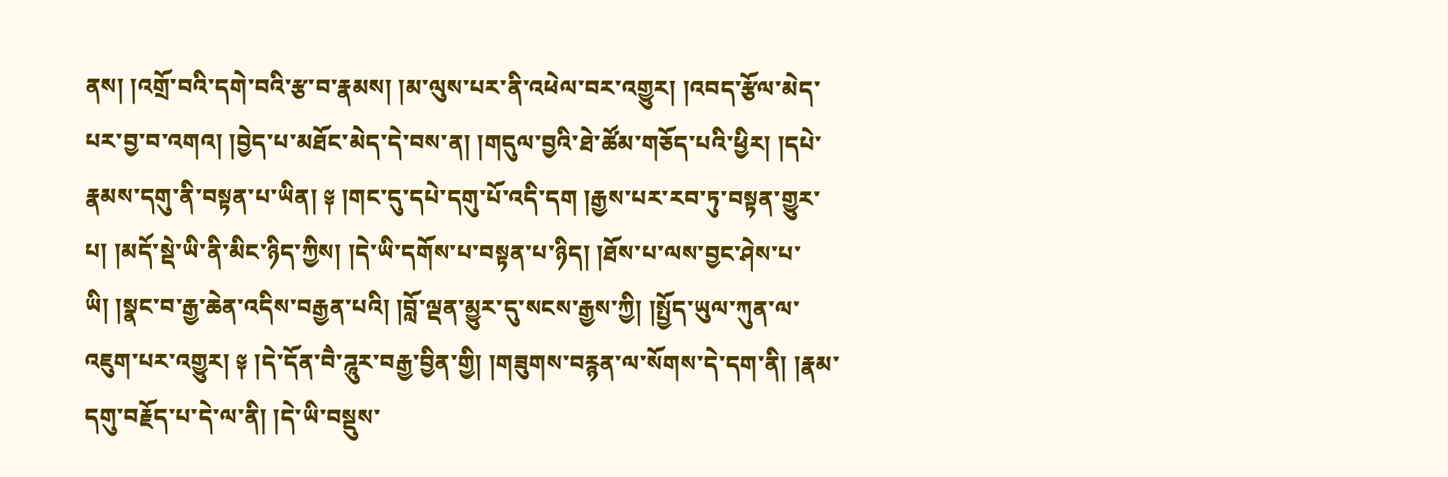ནས། །འགྲོ་བའི་དགེ་བའི་རྩ་བ་རྣམས། །མ་ལུས་པར་ནི་འཕེལ་བར་འགྱུར། །འབད་རྩོལ་མེད་པར་བྱ་བ་འགའ། །བྱེད་པ་མཐོང་མེད་དེ་བས་ན། །གདུལ་བྱའི་ཐེ་ཚོམ་གཅོད་པའི་ཕྱིར། །དཔེ་རྣམས་དགུ་ནི་བསྟན་པ་ཡིན། ༈ །གང་དུ་དཔེ་དགུ་པོ་འདི་དག །རྒྱས་པར་རབ་ཏུ་བསྟན་གྱུར་པ། །མདོ་སྡེ་ཡི་ནི་མིང་ཉིད་ཀྱིས། །དེ་ཡི་དགོས་པ་བསྟན་པ་ཉིད། །ཐོས་པ་ལས་བྱང་ཤེས་པ་ཡི། །སྣང་བ་རྒྱ་ཆེན་འདིས་བརྒྱན་པའི། །བློ་ལྡན་མྱུར་དུ་སངས་རྒྱས་ཀྱི། །སྤྱོད་ཡུལ་ཀུན་ལ་འཇུག་པར་འགྱུར། ༈ །དེ་དོན་བཻ་ཌཱུར་བརྒྱ་བྱིན་གྱི། །གཟུགས་བརྙན་ལ་སོགས་དེ་དག་ནི། །རྣམ་དགུ་བརྗོད་པ་དེ་ལ་ནི། །དེ་ཡི་བསྡུས་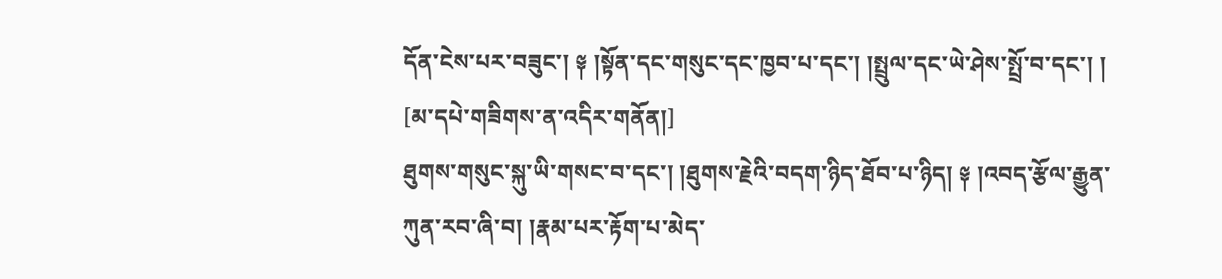དོན་ངེས་པར་བཟུང་། ༈ །སྟོན་དང་གསུང་དང་ཁྱབ་པ་དང་། །སྤྲུལ་དང་ཡེ་ཤེས་སྤྲོ་བ་དང་། །
[མ་དཔེ་གཟིགས་ན་འདིར་གནོན།]
ཐུགས་གསུང་སྐུ་ཡི་གསང་བ་དང་། །ཐུགས་རྗེའི་བདག་ཉིད་ཐོབ་པ་ཉིད། ༈ །འབད་རྩོལ་རྒྱུན་ཀུན་རབ་ཞི་བ། །རྣམ་པར་རྟོག་པ་མེད་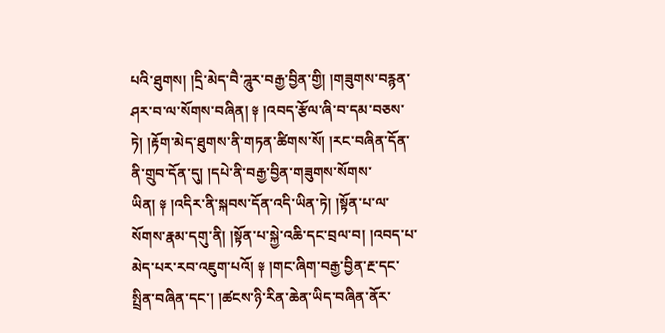པའི་ཐུགས། །དྲི་མེད་བཻ་ཌཱུར་བརྒྱ་བྱིན་གྱི། །གཟུགས་བརྙན་ཤར་བ་ལ་སོགས་བཞིན། ༈ །འབད་རྩོལ་ཞི་བ་དམ་བཅས་ཏེ། །རྟོག་མེད་ཐུགས་ནི་གཏན་ཚིགས་སོ། །རང་བཞིན་དོན་ནི་གྲུབ་དོན་དུ། །དཔེ་ནི་བརྒྱ་བྱིན་གཟུགས་སོགས་ཡིན། ༈ །འདིར་ནི་སྐབས་དོན་འདི་ཡིན་ཏེ། །སྟོན་པ་ལ་སོགས་རྣམ་དགུ་ནི། །སྟོན་པ་སྐྱེ་འཆི་དང་བྲལ་བ། །འབད་པ་མེད་པར་རབ་འཇུག་པའོ། ༈ །གང་ཞིག་བརྒྱ་བྱིན་རྔ་དང་སྤྲིན་བཞིན་དང་། །ཚངས་ཉི་རིན་ཆེན་ཡིད་བཞིན་ནོར་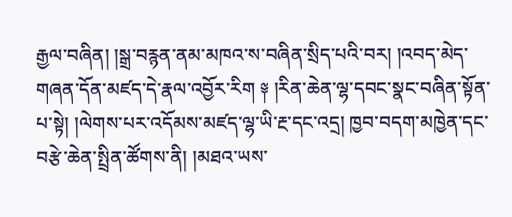རྒྱལ་བཞིན། །སྒྲ་བརྙན་ནམ་མཁའ་ས་བཞིན་སྲིད་པའི་བར། །འབད་མེད་གཞན་དོན་མཛད་དེ་རྣལ་འབྱོར་རིག ༈ །རིན་ཆེན་ལྷ་དབང་སྣང་བཞིན་སྟོན་པ་སྟེ། །ལེགས་པར་འདོམས་མཛད་ལྷ་ཡི་རྔ་དང་འདྲ། ཁྱབ་བདག་མཁྱེན་དང་བརྩེ་ཆེན་སྤྲིན་ཚོགས་ནི། །མཐའ་ཡས་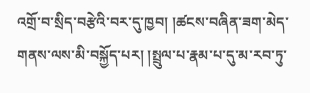འགྲོ་བ་སྲིད་བརྩེའི་བར་དུ་ཁྱབ། །ཚངས་བཞིན་ཟག་མེད་གནས་ལས་མི་བསྐྱོད་པར། །སྤྲུལ་པ་རྣམ་པ་དུ་མ་རབ་ཏུ་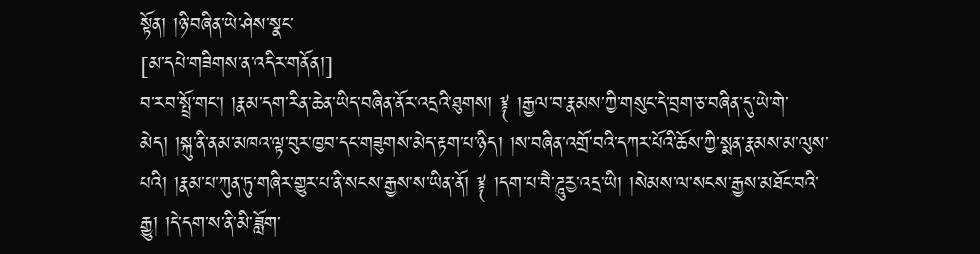སྟོན། །ཉི་བཞིན་ཡེ་ཤེས་སྣང་
[མ་དཔེ་གཟིགས་ན་འདིར་གནོན།]
བ་རབ་སྤྲོ་གང་། །རྣམ་དག་རིན་ཆེན་ཡིད་བཞིན་ནོར་འདྲའི་ཐུགས། ༈ །རྒྱལ་བ་རྣམས་ཀྱི་གསུང་དེ་བྲག་ཅ་བཞིན་དུ་ཡེ་གེ་མེད། །སྐུ་ནི་ནམ་མཁའ་ལྟ་བུར་ཁྱབ་དང་གཟུགས་མེད་རྟག་པ་ཉིད། །ས་བཞིན་འགྲོ་བའི་དཀར་པོའི་ཆོས་ཀྱི་སྨན་རྣམས་མ་ལུས་པའི། །རྣམ་པ་ཀུན་ཏུ་གཞིར་གྱུར་པ་ནི་སངས་རྒྱས་ས་ཡིན་ནོ། ༈ །དག་པ་བཻ་ཌཱུརྱ་འདྲ་ཡི། །སེམས་ལ་སངས་རྒྱས་མཐོང་བའི་རྒྱུ། །དེ་དག་ས་ནི་མི་ཟློག་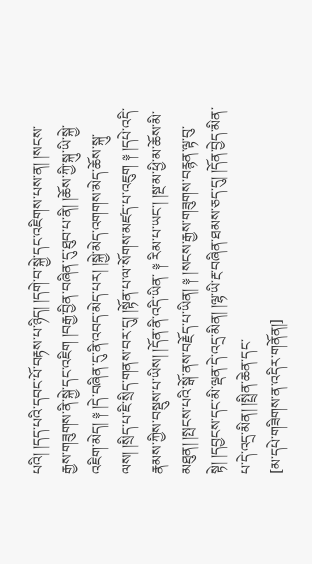པའི། །དད་པའི་དབང་པོ་བརྟས་པ་ཉིད། །དགེ་བ་སྐྱེ་དང་འཇིགས་པས་ན། །སངས་རྒྱས་གཟུགས་ནི་སྐྱེ་དང་འཇིག །བརྒྱ་བྱིན་བཞིན་དུ་ཐུབ་པ་ནི། །ཆོས་ཀྱི་སྐུ་ཡི་སྐྱེ་འཇིག་མེད། ༈ །དེ་བཞིན་དུ་ནི་འབད་མེད་པར། །སྐྱེ་མེད་འགགས་མེད་ཆོས་སྐུ་ལས། །སྲིད་པ་ཇི་སྲིད་གནས་བར་དུ། །སྟོན་པ་ལ་སོགས་མཛད་པ་འཇུག ༈ །དཔེ་འདི་རྣམས་ཀྱིས་བསྡུས་པ་ཡིས། །དོན་ནི་འདི་ཡིན་ ༈ རིམ་པ་ཡང་། །སྔ་མ་ཕྱི་མ་ཆོས་མི་མཐུན། །སྤངས་པའི་སྒོ་ནས་བརྗོད་པ་ཡིན། ༈ །སངས་རྒྱས་གཟུགས་བརྙན་ལྟ་བུ་སྟེ། །དབྱངས་དང་མི་ལྡན་དེ་འདྲ་མིན། །ལྷ་ཡི་རྔ་བཞིན་ཐམས་ཅད་དུ། །དོན་བྱེད་མིན་པ་དེ་འདྲ་མིན། །སྤྲིན་ཆེན་དང་
[མ་དཔེ་གཟིགས་ན་འདིར་གནོན།]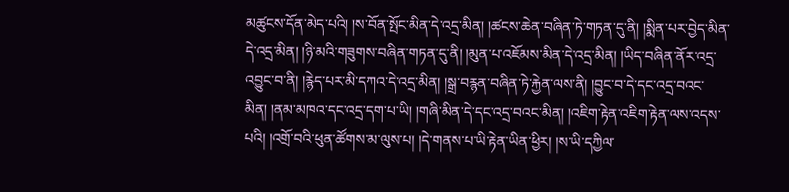མཚུངས་དོན་མེད་པའི། །ས་བོན་སྤོང་མིན་དེ་འདྲ་མིན། །ཚངས་ཆེན་བཞིན་ཏེ་གཏན་དུ་ནི། །སྨིན་པར་བྱེད་མིན་དེ་འདྲ་མིན། །ཉི་མའི་གཟུགས་བཞིན་གཏན་དུ་ནི། །མུན་པ་འཇོམས་མིན་དེ་འདྲ་མིན། །ཡིད་བཞིན་ནོར་འདྲ་འབྱུང་བ་ནི། །རྙེད་པར་མི་དཀའ་དེ་འདྲ་མིན། །སྒྲ་བརྙན་བཞིན་ཏེ་རྐྱེན་ལས་ནི། །བྱུང་བ་དེ་དང་འདྲ་བའང་མིན། །ནམ་མཁའ་དང་འདྲ་དག་པ་ཡི། །གཞི་མིན་དེ་དང་འདྲ་བའང་མིན། །འཇིག་རྟེན་འཇིག་རྟེན་ལས་འདས་པའི། །འགྲོ་བའི་ཕུན་ཚོགས་མ་ལུས་པ། །དེ་གནས་པ་ཡི་རྟེན་ཡིན་ཕྱིར། །ས་ཡི་དཀྱིལ་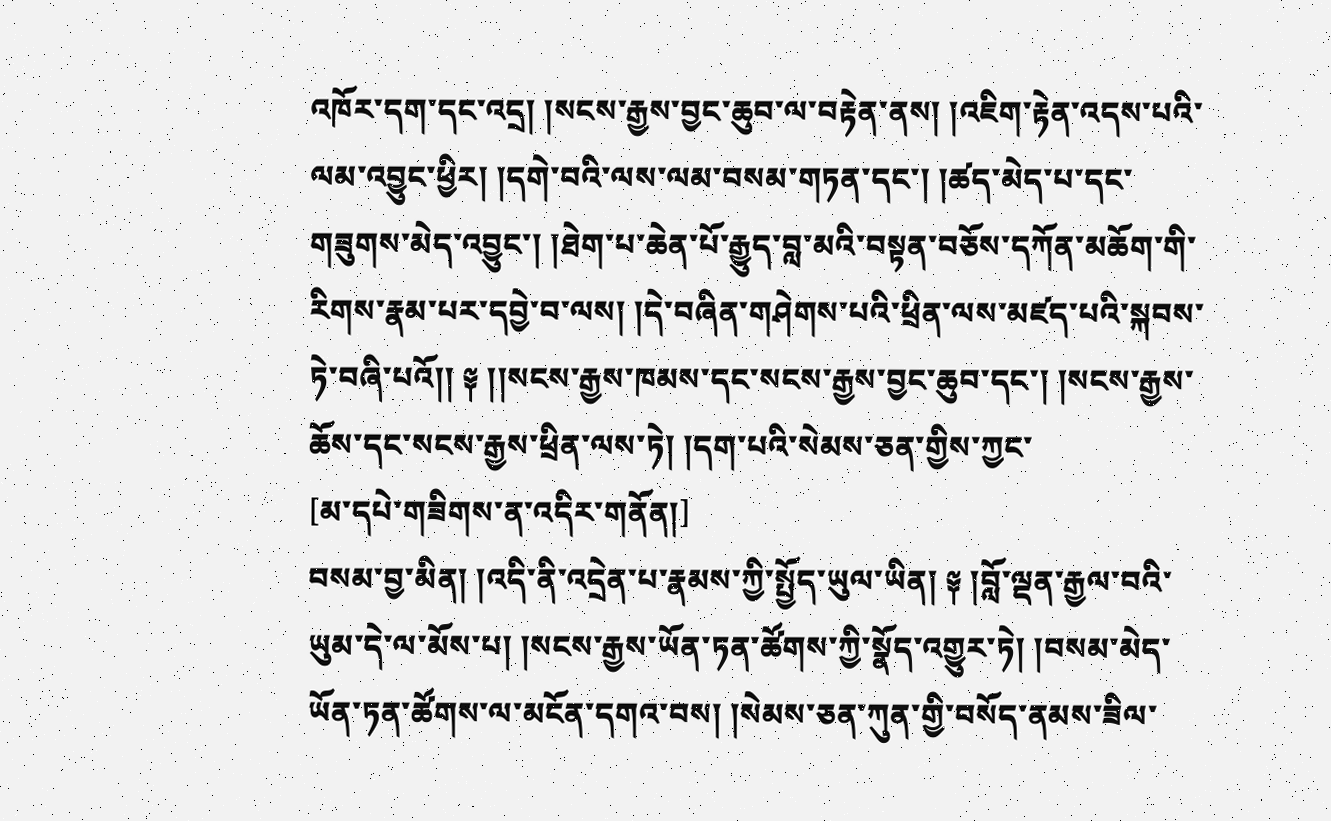འཁོར་དག་དང་འདྲ། །སངས་རྒྱས་བྱང་ཆུབ་ལ་བརྟེན་ནས། །འཇིག་རྟེན་འདས་པའི་ལམ་འབྱུང་ཕྱིར། །དགེ་བའི་ལས་ལམ་བསམ་གཏན་དང་། །ཚད་མེད་པ་དང་གཟུགས་མེད་འབྱུང་། །ཐེག་པ་ཆེན་པོ་རྒྱུད་བླ་མའི་བསྟན་བཅོས་དཀོན་མཆོག་གི་རིགས་རྣམ་པར་དབྱེ་བ་ལས། །དེ་བཞིན་གཤེགས་པའི་ཕྲིན་ལས་མཛད་པའི་སྐབས་ཏེ་བཞི་པའོ།། ༈ །།སངས་རྒྱས་ཁམས་དང་སངས་རྒྱས་བྱང་ཆུབ་དང་། །སངས་རྒྱས་ཆོས་དང་སངས་རྒྱས་ཕྲིན་ལས་ཏེ། །དག་པའི་སེམས་ཅན་གྱིས་ཀྱང་
[མ་དཔེ་གཟིགས་ན་འདིར་གནོན།]
བསམ་བྱ་མིན། །འདི་ནི་འདྲེན་པ་རྣམས་ཀྱི་སྤྱོད་ཡུལ་ཡིན། ༈ །བློ་ལྡན་རྒྱལ་བའི་ཡུམ་དེ་ལ་མོས་པ། །སངས་རྒྱས་ཡོན་ཏན་ཚོགས་ཀྱི་སྣོད་འགྱུར་ཏེ། །བསམ་མེད་ཡོན་ཏན་ཚོགས་ལ་མངོན་དགའ་བས། །སེམས་ཅན་ཀུན་གྱི་བསོད་ནམས་ཟིལ་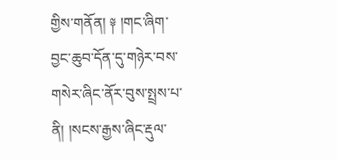གྱིས་གནོན། ༈ །གང་ཞིག་བྱང་ཆུབ་དོན་དུ་གཉེར་བས་གསེར་ཞིང་ནོར་བུས་སྤྲས་པ་ནི། །སངས་རྒྱས་ཞིང་རྡུལ་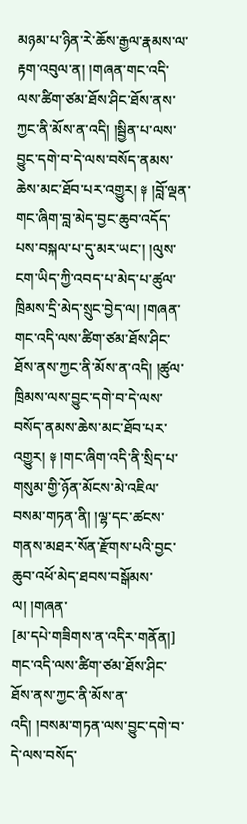མཉམ་པ་ཉིན་རེ་ཆོས་རྒྱལ་རྣམས་ལ་རྟག་འབུལ་ན། །གཞན་གང་འདི་ལས་ཚིག་ཙམ་ཐོས་ཤིང་ཐོས་ནས་ཀྱང་ནི་མོས་ན་འདི། །སྦྱིན་པ་ལས་བྱུང་དགེ་བ་དེ་ལས་བསོད་ནམས་ཆེས་མང་ཐོབ་པར་འགྱུར། ༈ །བློ་ལྡན་གང་ཞིག་བླ་མེད་བྱང་ཆུབ་འདོད་པས་བསྐལ་པ་དུ་མར་ཡང་། །ལུས་ངག་ཡིད་ཀྱི་འབད་པ་མེད་པ་ཚུལ་ཁྲིམས་དྲི་མེད་སྲུང་བྱེད་ལ། །གཞན་གང་འདི་ལས་ཚིག་ཙམ་ཐོས་ཤིང་ཐོས་ནས་ཀྱང་ནི་མོས་ན་འདི། །ཚུལ་ཁྲིམས་ལས་བྱུང་དགེ་བ་དེ་ལས་བསོད་ནམས་ཆེས་མང་ཐོབ་པར་འགྱུར། ༈ །གང་ཞིག་འདི་ནི་སྲིད་པ་གསུམ་གྱི་ཉོན་མོངས་མེ་འཇིལ་བསམ་གཏན་ནི། །ལྷ་དང་ཚངས་གནས་མཐར་སོན་རྫོགས་པའི་བྱང་ཆུབ་འཕོ་མེད་ཐབས་བསྒོམས་ལ། །གཞན་
[མ་དཔེ་གཟིགས་ན་འདིར་གནོན།]
གང་འདི་ལས་ཚིག་ཙམ་ཐོས་ཤིང་ཐོས་ནས་ཀྱང་ནི་མོས་ན་འདི། །བསམ་གཏན་ལས་བྱུང་དགེ་བ་དེ་ལས་བསོད་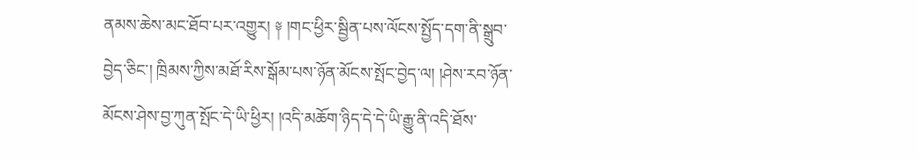ནམས་ཆེས་མང་ཐོབ་པར་འགྱུར། ༈ །གང་ཕྱིར་སྦྱིན་པས་ལོངས་སྤྱོད་དག་ནི་སྒྲུབ་བྱེད་ཅིང་། ཁྲིམས་ཀྱིས་མཐོ་རིས་སྒོམ་པས་ཉོན་མོངས་སྤོང་བྱེད་ལ། །ཤེས་རབ་ཉོན་མོངས་ཤེས་བྱ་ཀུན་སྤོང་དེ་ཡི་ཕྱིར། །འདི་མཆོག་ཉིད་དེ་དེ་ཡི་རྒྱུ་ནི་འདི་ཐོས་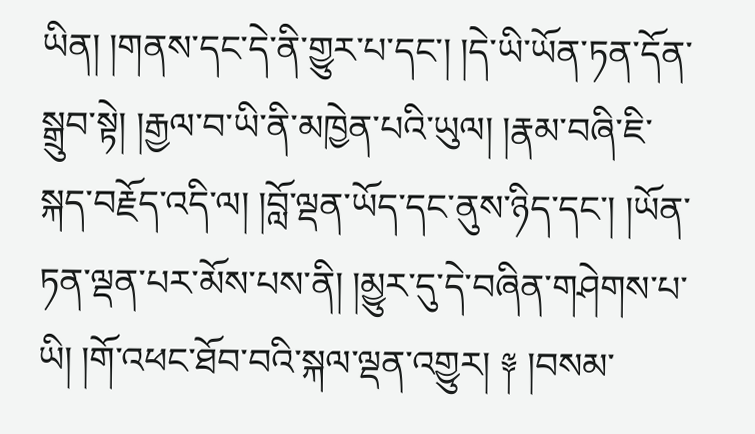ཡིན། །གནས་དང་དེ་ནི་གྱུར་པ་དང་། །དེ་ཡི་ཡོན་ཏན་དོན་སྒྲུབ་སྟེ། །རྒྱལ་བ་ཡི་ནི་མཁྱེན་པའི་ཡུལ། །རྣམ་བཞི་ཇི་སྐད་བརྗོད་འདི་ལ། །བློ་ལྡན་ཡོད་དང་ནུས་ཉིད་དང་། །ཡོན་ཏན་ལྡན་པར་མོས་པས་ནི། །མྱུར་དུ་དེ་བཞིན་གཤེགས་པ་ཡི། །གོ་འཕང་ཐོབ་བའི་སྐལ་ལྡན་འགྱུར། ༈ །བསམ་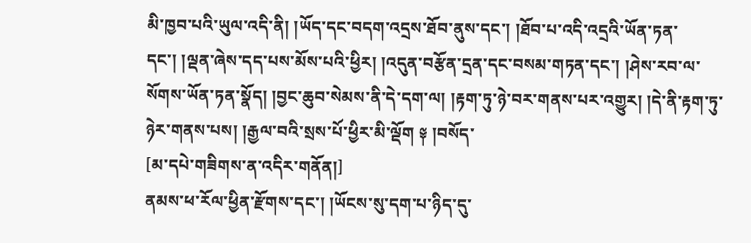མི་ཁྱབ་པའི་ཡུལ་འདི་ནི། །ཡོད་དང་བདག་འདྲས་ཐོབ་ནུས་དང་། །ཐོབ་པ་འདི་འདྲའི་ཡོན་ཏན་དང་། །ལྡན་ཞེས་དད་པས་མོས་པའི་ཕྱིར། །འདུན་བརྩོན་དྲན་དང་བསམ་གཏན་དང་། །ཤེས་རབ་ལ་སོགས་ཡོན་ཏན་སྣོད། །བྱང་ཆུབ་སེམས་ནི་དེ་དག་ལ། །རྟག་ཏུ་ཉེ་བར་གནས་པར་འགྱུར། །དེ་ནི་རྟག་ཏུ་ཉེར་གནས་པས། །རྒྱལ་བའི་སྲས་པོ་ཕྱིར་མི་ལྡོག ༈ །བསོད་
[མ་དཔེ་གཟིགས་ན་འདིར་གནོན།]
ནམས་ཕ་རོལ་ཕྱིན་རྫོགས་དང་། །ཡོངས་སུ་དག་པ་ཉིད་དུ་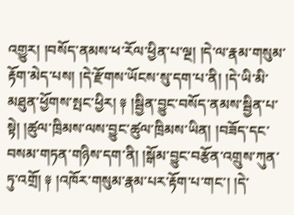འགྱུར། །བསོད་ནམས་ཕ་རོལ་ཕྱིན་པ་ལྔ། །དེ་ལ་རྣམ་གསུམ་རྟོག་མེད་པས། །དེ་རྫོགས་ཡོངས་སུ་དག་པ་ནི། །དེ་ཡི་མི་མཐུན་ཕྱོགས་སྤང་ཕྱིར། ༈ །སྦྱིན་བྱུང་བསོད་ནམས་སྦྱིན་པ་སྟེ། །ཚུལ་ཁྲིམས་ལས་བྱུང་ཚུལ་ཁྲིམས་ཡིན། །བཟོད་དང་བསམ་གཏན་གཉིས་དག་ནི། །སྒོམ་བྱུང་བརྩོན་འགྲུས་ཀུན་ཏུ་འགྲོ། ༈ །འཁོར་གསུམ་རྣམ་པར་རྟོག་པ་གང་། །དེ་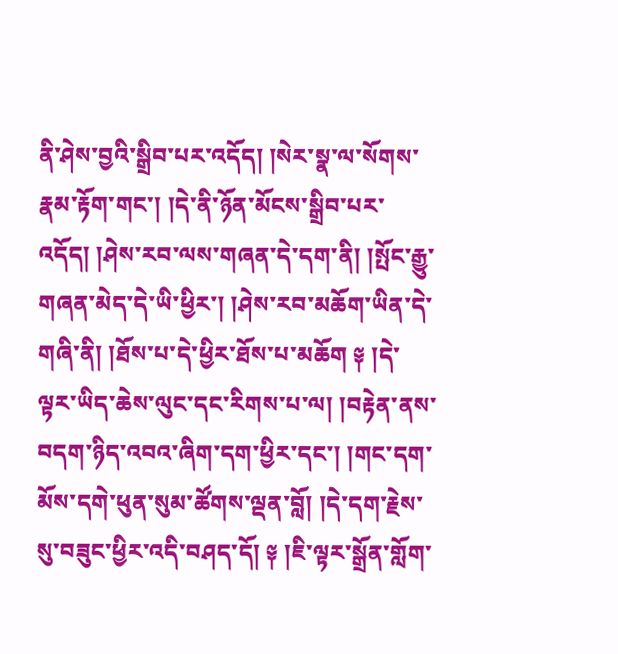ནི་ཤེས་བྱའི་སྒྲིབ་པར་འདོད། །སེར་སྣ་ལ་སོགས་རྣམ་རྟོག་གང་། །དེ་ནི་ཉོན་མོངས་སྒྲིབ་པར་འདོད། །ཤེས་རབ་ལས་གཞན་དེ་དག་ནི། །སྤོང་རྒྱུ་གཞན་མེད་དེ་ཡི་ཕྱིར་། །ཤེས་རབ་མཆོག་ཡིན་དེ་གཞི་ནི། །ཐོས་པ་དེ་ཕྱིར་ཐོས་པ་མཆོག ༈ །དེ་ལྟར་ཡིད་ཆེས་ལུང་དང་རིགས་པ་ལ། །བརྟེན་ནས་བདག་ཉིད་འབའ་ཞིག་དག་ཕྱིར་དང་། །གང་དག་མོས་དགེ་ཕུན་སུམ་ཚོགས་ལྡན་བློ། །དེ་དག་རྗེས་སུ་བཟུང་ཕྱིར་འདི་བཤད་དོ། ༈ །ཇི་ལྟར་སྒྲོན་གློག་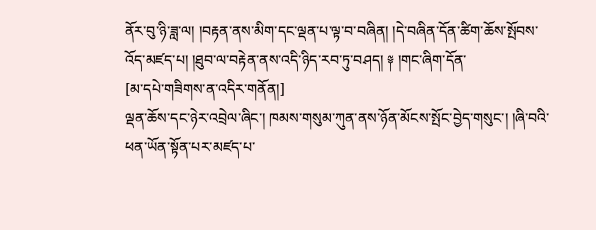ནོར་བུ་ཉི་ཟླ་ལ། །བརྟན་ནས་མིག་དང་ལྡན་པ་ལྟ་བ་བཞིན། །དེ་བཞིན་དོན་ཚིག་ཆོས་སྤོབས་འོད་མཛད་པ། །ཐུབ་ལ་བརྟེན་ནས་འདི་ཉིད་རབ་ཏུ་བཤད། ༈ །གང་ཞིག་དོན་
[མ་དཔེ་གཟིགས་ན་འདིར་གནོན།]
ལྡན་ཆོས་དང་ཉེར་འབྲེལ་ཞིང་། ཁམས་གསུམ་ཀུན་ནས་ཉོན་མོངས་སྤོང་བྱེད་གསུང་། །ཞི་བའི་ཕན་ཡོན་སྟོན་པར་མཛད་པ་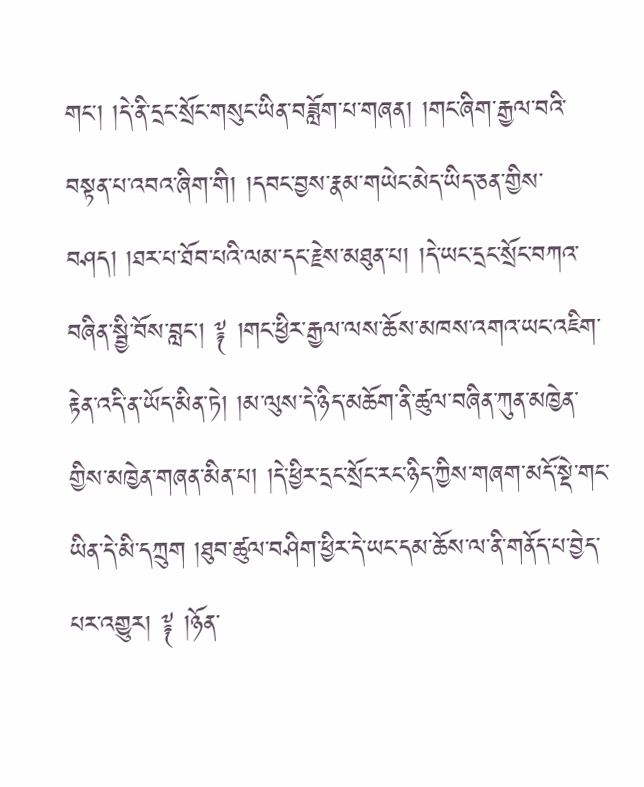གང་། །དེ་ནི་དྲང་སྲོང་གསུང་ཡིན་བཟློག་པ་གཞན། །གང་ཞིག་རྒྱལ་བའི་བསྟན་པ་འབའ་ཞིག་གི། །དབང་བྱས་རྣམ་གཡེང་མེད་ཡིད་ཅན་གྱིས་བཤད། །ཐར་པ་ཐོབ་པའི་ལམ་དང་རྗེས་མཐུན་པ། །དེ་ཡང་དྲང་སྲོང་བཀའ་བཞིན་སྦྱི་བོས་བླང་། ༈ །གང་ཕྱིར་རྒྱལ་ལས་ཆོས་མཁས་འགའ་ཡང་འཇིག་རྟེན་འདི་ན་ཡོད་མིན་ཏེ། །མ་ལུས་དེ་ཉིད་མཆོག་ནི་ཚུལ་བཞིན་ཀུན་མཁྱེན་གྱིས་མཁྱེན་གཞན་མིན་པ། །དེ་ཕྱིར་དྲང་སྲོང་རང་ཉིད་ཀྱིས་གཞག་མདོ་སྡེ་གང་ཡིན་དེ་མི་དཀྲུག །ཐུབ་ཚུལ་བཤིག་ཕྱིར་དེ་ཡང་དམ་ཆོས་ལ་ནི་གནོད་པ་བྱེད་པར་འགྱུར། ༈ །ཉོན་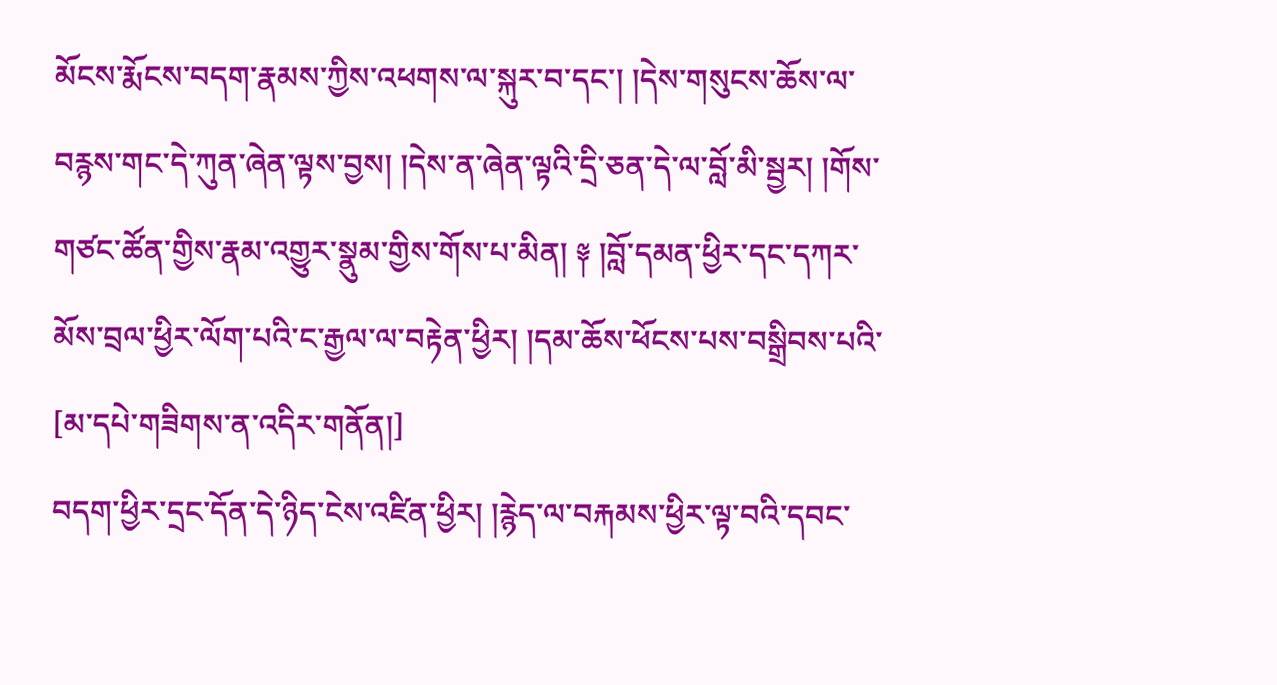མོངས་རྨོངས་བདག་རྣམས་ཀྱིས་འཕགས་ལ་སྐུར་བ་དང་། །དེས་གསུངས་ཆོས་ལ་བརྙས་གང་དེ་ཀུན་ཞེན་ལྟས་བྱས། །དེས་ན་ཞེན་ལྟའི་དྲི་ཅན་དེ་ལ་བློ་མི་སྦྱར། །གོས་གཙང་ཚོན་གྱིས་རྣམ་འགྱུར་སྣུམ་གྱིས་གོས་པ་མིན། ༈ །བློ་དམན་ཕྱིར་དང་དཀར་མོས་བྲལ་ཕྱིར་ལོག་པའི་ང་རྒྱལ་ལ་བརྟེན་ཕྱིར། །དམ་ཆོས་ཕོངས་པས་བསྒྲིབས་པའི་
[མ་དཔེ་གཟིགས་ན་འདིར་གནོན།]
བདག་ཕྱིར་དྲང་དོན་དེ་ཉིད་ངེས་འཛིན་ཕྱིར། །རྙེད་ལ་བརྐམས་ཕྱིར་ལྟ་བའི་དབང་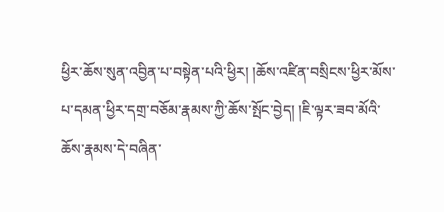ཕྱིར་ཆོས་སུན་འབྱིན་པ་བསྟེན་པའི་ཕྱིར། །ཆོས་འཛིན་བསྲིངས་ཕྱིར་མོས་པ་དམན་ཕྱིར་དགྲ་བཅོམ་རྣམས་ཀྱི་ཆོས་སྤོང་བྱེད། །ཇི་ལྟར་ཟབ་མོའི་ཆོས་རྣམས་དེ་བཞིན་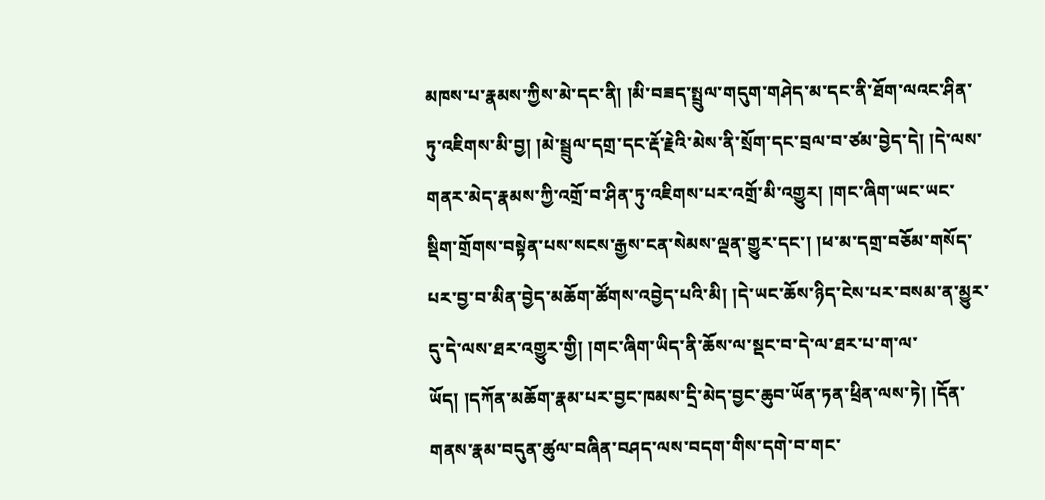མཁས་པ་རྣམས་ཀྱིས་མེ་དང་ནི། །མི་བཟད་སྤྲུལ་གདུག་གཤེད་མ་དང་ནི་ཐོག་ལའང་ཤིན་ཏུ་འཇིགས་མི་བྱ། །མེ་སྦྲུལ་དགྲ་དང་རྡོ་རྗེའི་མེས་ནི་སྲོག་དང་བྲལ་བ་ཙམ་བྱེད་དེ། །དེ་ལས་གནར་མེད་རྣམས་ཀྱི་འགྲོ་བ་ཤིན་ཏུ་འཇིགས་པར་འགྲོ་མི་འགྱུར། །གང་ཞིག་ཡང་ཡང་སྡིག་གྲོགས་བསྟེན་པས་སངས་རྒྱས་ངན་སེམས་ལྡན་གྱུར་དང་། །ཕ་མ་དགྲ་བཅོམ་གསོད་པར་བྱ་བ་མིན་བྱེད་མཆོག་ཚོགས་འབྱེད་པའི་མི། །དེ་ཡང་ཆོས་ཉིད་ངེས་པར་བསམ་ན་མྱུར་དུ་དེ་ལས་ཐར་འགྱུར་གྱི། །གང་ཞིག་ཡིད་ནི་ཆོས་ལ་སྡང་བ་དེ་ལ་ཐར་པ་ག་ལ་ཡོད། །དཀོན་མཆོག་རྣམ་པར་བྱང་ཁམས་དྲི་མེད་བྱང་ཆུབ་ཡོན་ཏན་ཕྲིན་ལས་ཏེ། །དོན་གནས་རྣམ་བདུན་ཚུལ་བཞིན་བཤད་ལས་བདག་གིས་དགེ་བ་གང་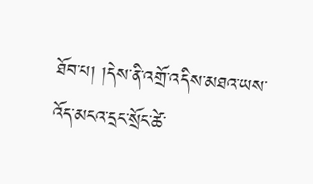ཐོབ་པ། །དེས་ནི་འགྲོ་འདིས་མཐའ་ཡས་འོད་མངའ་དྲང་སྲོང་ཚེ་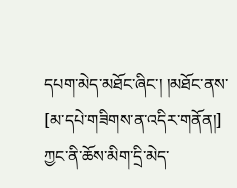དཔག་མེད་མཐོང་ཞིང་། །མཐོང་ནས་
[མ་དཔེ་གཟིགས་ན་འདིར་གནོན།]
ཀྱང་ནི་ཆོས་མིག་དྲི་མེད་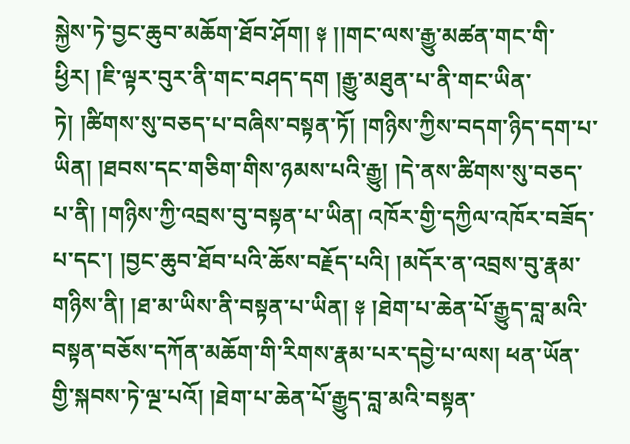སྐྱེས་ཏེ་བྱང་ཆུབ་མཆོག་ཐོབ་ཤོག། ༈ །།གང་ལས་རྒྱུ་མཚན་གང་གི་ཕྱིར། །ཇི་ལྟར་བུར་ནི་གང་བཤད་དག །རྒྱུ་མཐུན་པ་ནི་གང་ཡིན་ཏེ། །ཚིགས་སུ་བཅད་པ་བཞིས་བསྟན་ཏོ། །གཉིས་ཀྱིས་བདག་ཉིད་དག་པ་ཡིན། །ཐབས་དང་གཅིག་གིས་ཉམས་པའི་རྒྱུ། །དེ་ནས་ཚིགས་སུ་བཅད་པ་ནི། །གཉིས་ཀྱི་འབྲས་བུ་བསྟན་པ་ཡིན། འཁོར་གྱི་དཀྱིལ་འཁོར་བཟོད་པ་དང་། །བྱང་ཆུབ་ཐོབ་པའི་ཆོས་བརྗོད་པའི། །མདོར་ན་འབྲས་བུ་རྣམ་གཉིས་ནི། །ཐ་མ་ཡིས་ནི་བསྟན་པ་ཡིན། ༈ །ཐེག་པ་ཆེན་པོ་རྒྱུད་བླ་མའི་བསྟན་བཅོས་དཀོན་མཆོག་གི་རིགས་རྣམ་པར་དབྱེ་པ་ལས། ཕན་ཡོན་གྱི་སྐབས་ཏེ་ལྔ་པའོ། །ཐེག་པ་ཆེན་པོ་རྒྱུད་བླ་མའི་བསྟན་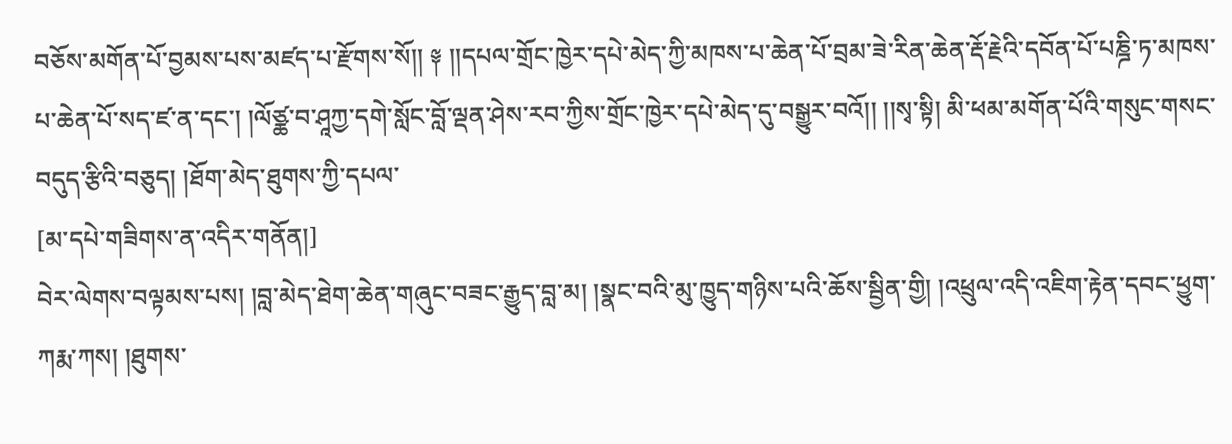བཅོས་མགོན་པོ་བྱམས་པས་མཛད་པ་རྫོགས་སོ།། ༈ །།དཔལ་གྲོང་ཁྱེར་དཔེ་མེད་ཀྱི་མཁས་པ་ཆེན་པོ་བྲམ་ཟེ་རིན་ཆེན་རྡོ་རྗེའི་དབོན་པོ་པཎྜི་ཏ་མཁས་པ་ཆེན་པོ་སད་ཛ་ན་དང་། །ལོཙྪ་བ་ཤཱཀྱ་དགེ་སློང་བློ་ལྡན་ཤེས་རབ་ཀྱིས་གྲོང་ཁྱེར་དཔེ་མེད་དུ་བསྒྱུར་བའོ།། །།སྭ་སྟི། མི་ཕམ་མགོན་པོའི་གསུང་གསང་བདུད་རྩིའི་བཅུད། །ཐོག་མེད་ཐུགས་ཀྱི་དཔལ་
[མ་དཔེ་གཟིགས་ན་འདིར་གནོན།]
བེར་ལེགས་བལྟམས་པས། །བླ་མེད་ཐེག་ཆེན་གཞུང་བཟང་རྒྱུད་བླ་མ། །སྣང་བའི་མུ་ཁྱུད་གཉིས་པའི་ཆོས་སྦྱིན་གྱི། །འཕྲུལ་འདི་འཇིག་རྟེན་དབང་ཕྱུག་ཀརྨ་ཀས། །ཐུགས་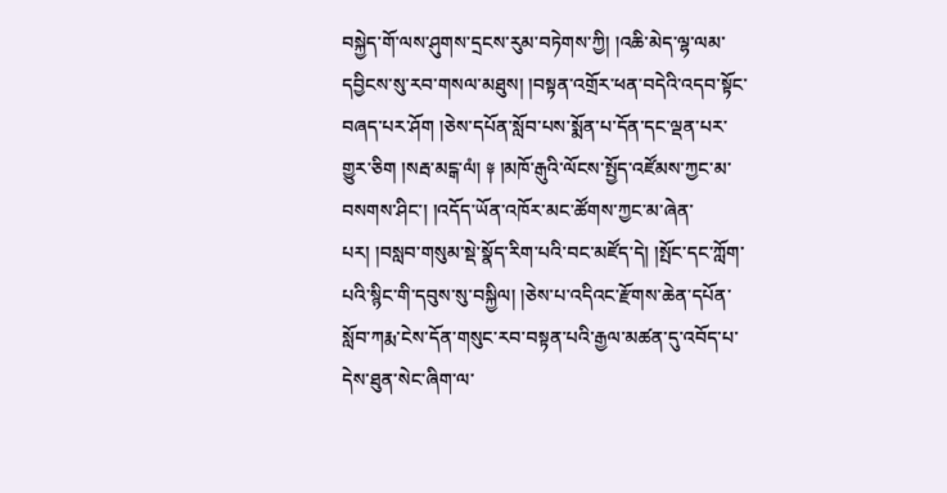བསྐྱེད་གོ་ལས་ཤུགས་དྲངས་རུམ་བཏེགས་ཀྱི། །འཆི་མེད་ལྷ་ལམ་དབྱིངས་སུ་རབ་གསལ་མཐུས། །བསྟན་འགྲོར་ཕན་བདེའི་འདབ་སྟོང་བཞད་པར་ཤོག །ཅེས་དཔོན་སློབ་པས་སྨོན་པ་དོན་དང་ལྡན་པར་གྱུར་ཅིག །སརྦ་མངྒ་ལཾ། ༈ །མཁོ་རྒུའི་ལོངས་སྤྱོད་འཛོམས་ཀྱང་མ་བསགས་ཤིང་། །འདོད་ཡོན་འཁོར་མང་ཚོགས་ཀྱང་མ་ཞེན་པར། །བསླབ་གསུམ་སྡེ་སྣོད་རིག་པའི་བང་མཛོད་དེ། །སྤོང་དང་ཀློག་པའི་སྙིང་གི་དབུས་སུ་བསྐྱིལ། །ཅེས་པ་འདིའང་རྫོགས་ཆེན་དཔོན་སློབ་ཀརྨ་ངེས་དོན་གསུང་རབ་བསྟན་པའི་རྒྱལ་མཚན་དུ་འབོད་པ་དེས་ཐུན་སེང་ཞིག་ལ་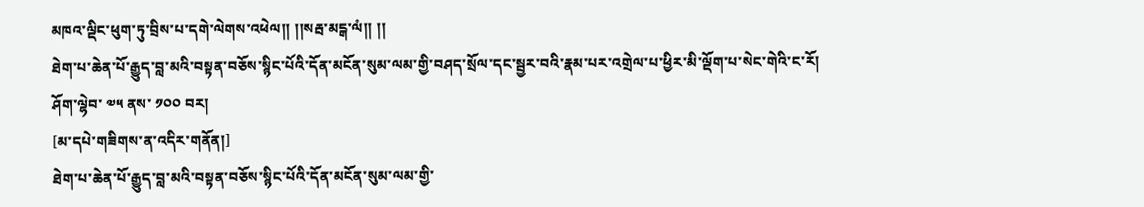མཁའ་ལྡིང་ཕུག་ཏུ་བྲིས་པ་དགེ་ལེགས་འཕེལ།། །།སརྦ་མངྒ་ལཾ།། །།
ཐེག་པ་ཆེན་པོ་རྒྱུད་བླ་མའི་བསྟན་བཅོས་སྙིང་པོའི་དོན་མངོན་སུམ་ལམ་གྱི་བཤད་སྲོལ་དང་སྦྱར་བའི་རྣམ་པར་འགྲེལ་པ་ཕྱིར་མི་ལྡོག་པ་སེང་གེའི་ང་རོ།
ཤོག་ལྷེབ་ ༧༥ ནས་ ༡༠༠ བར།
[མ་དཔེ་གཟིགས་ན་འདིར་གནོན།]
ཐེག་པ་ཆེན་པོ་རྒྱུད་བླ་མའི་བསྟན་བཅོས་སྙིང་པོའི་དོན་མངོན་སུམ་ལམ་གྱི་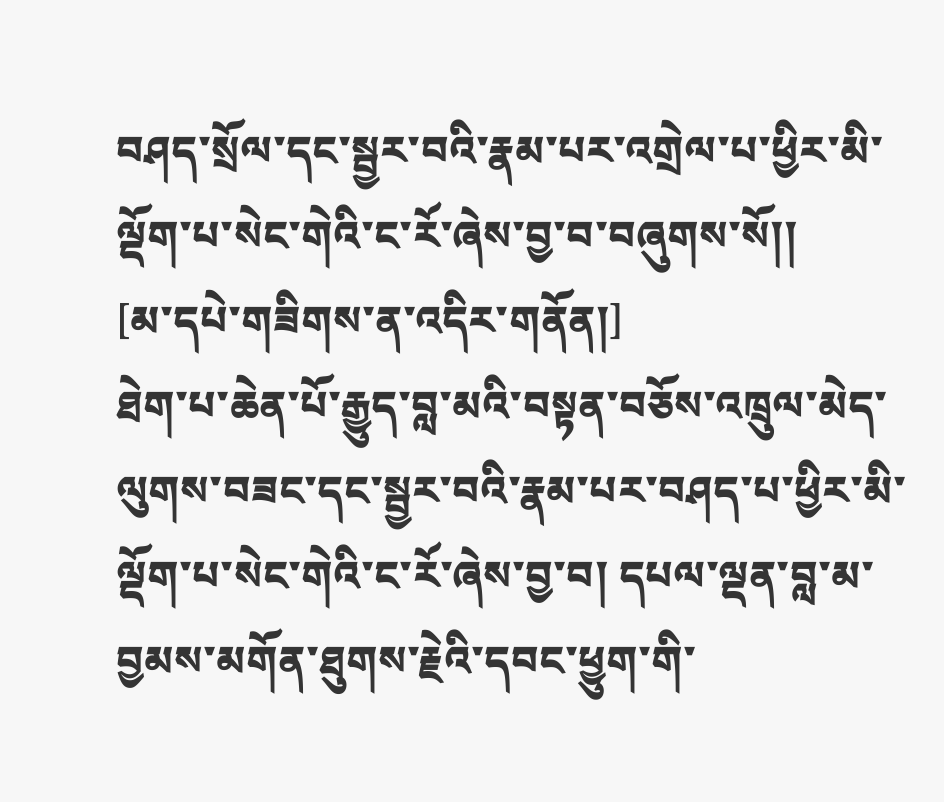བཤད་སྲོལ་དང་སྦྱར་བའི་རྣམ་པར་འགྲེལ་པ་ཕྱིར་མི་ལྡོག་པ་སེང་གེའི་ང་རོ་ཞེས་བྱ་བ་བཞུགས་སོ།།
[མ་དཔེ་གཟིགས་ན་འདིར་གནོན།]
ཐེག་པ་ཆེན་པོ་རྒྱུད་བླ་མའི་བསྟན་བཅོས་འཁྲུལ་མེད་ལུགས་བཟང་དང་སྦྱར་བའི་རྣམ་པར་བཤད་པ་ཕྱིར་མི་ལྡོག་པ་སེང་གེའི་ང་རོ་ཞེས་བྱ་བ། དཔལ་ལྡན་བླ་མ་བྱམས་མགོན་ཐུགས་རྗེའི་དབང་ཕྱུག་གི་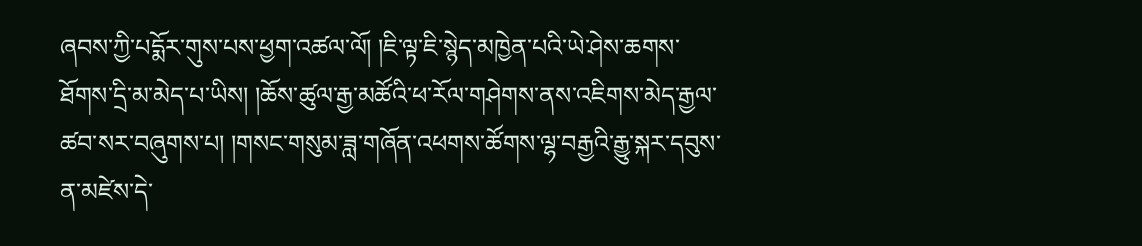ཞབས་ཀྱི་པདྨོར་གུས་པས་ཕྱག་འཚལ་ལོ། །ཇི་ལྟ་ཇི་སྙེད་མཁྱེན་པའི་ཡེ་ཤེས་ཆགས་ཐོགས་དྲི་མ་མེད་པ་ཡིས། །ཆོས་ཚུལ་རྒྱ་མཚོའི་ཕ་རོལ་གཤེགས་ནས་འཇིགས་མེད་རྒྱལ་ཚབ་སར་བཞུགས་པ། །གསང་གསུམ་ཟླ་གཞོན་འཕགས་ཚོགས་ལྷ་བརྒྱའི་རྒྱུ་སྐར་དབུས་ན་མཛེས་དེ་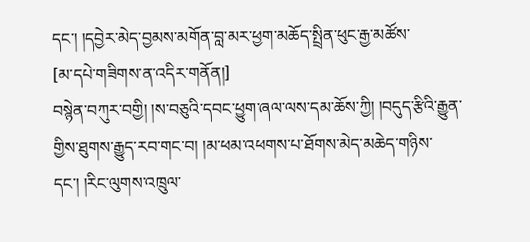དང་། །དབྱེར་མེད་བྱམས་མགོན་བླ་མར་ཕྱག་མཆོད་སྤྲིན་ཕུང་རྒྱ་མཚོས་
[མ་དཔེ་གཟིགས་ན་འདིར་གནོན།]
བསྙེན་བཀུར་བགྱི། །ས་བཅུའི་དབང་ཕྱུག་ཞལ་ལས་དམ་ཆོས་ཀྱི། །བདུད་རྩིའི་རྒྱུན་གྱིས་ཐུགས་རྒྱུད་རབ་གང་བ། །མ་ཕམ་འཕགས་པ་ཐོགས་མེད་མཆེད་གཉིས་དང་། །རིང་ལུགས་འཁྲུལ་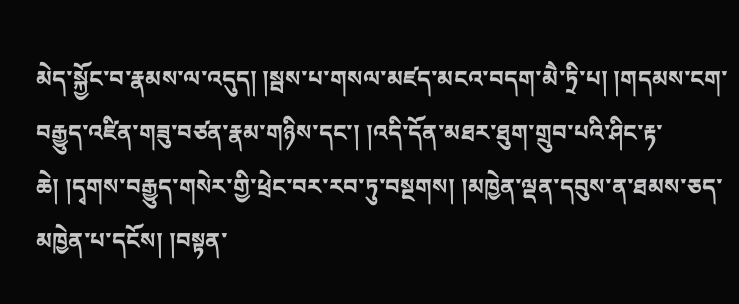མེད་སྐྱོང་བ་རྣམས་ལ་འདུད། །སྦས་པ་གསལ་མཛད་མངའ་བདག་མཻ་ཏྲི་པ། །གདམས་ངག་བརྒྱུད་འཛིན་གཟུ་བཙན་རྣམ་གཉིས་དང་། །འདི་དོན་མཐར་ཐུག་གྲུབ་པའི་ཤིང་རྟ་ཆེ། །དྭགས་བརྒྱུད་གསེར་གྱི་ཕྲེང་བར་རབ་ཏུ་བསྔགས། །མཁྱེན་ལྡན་དབུས་ན་ཐམས་ཅད་མཁྱེན་པ་དངོས། །བསྟན་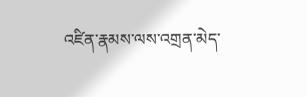འཛིན་རྣམས་ལས་འགྲན་མེད་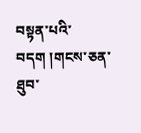བསྟན་པའི་བདག །གངས་ཅན་ཐུབ་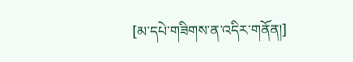[མ་དཔེ་གཟིགས་ན་འདིར་གནོན།]